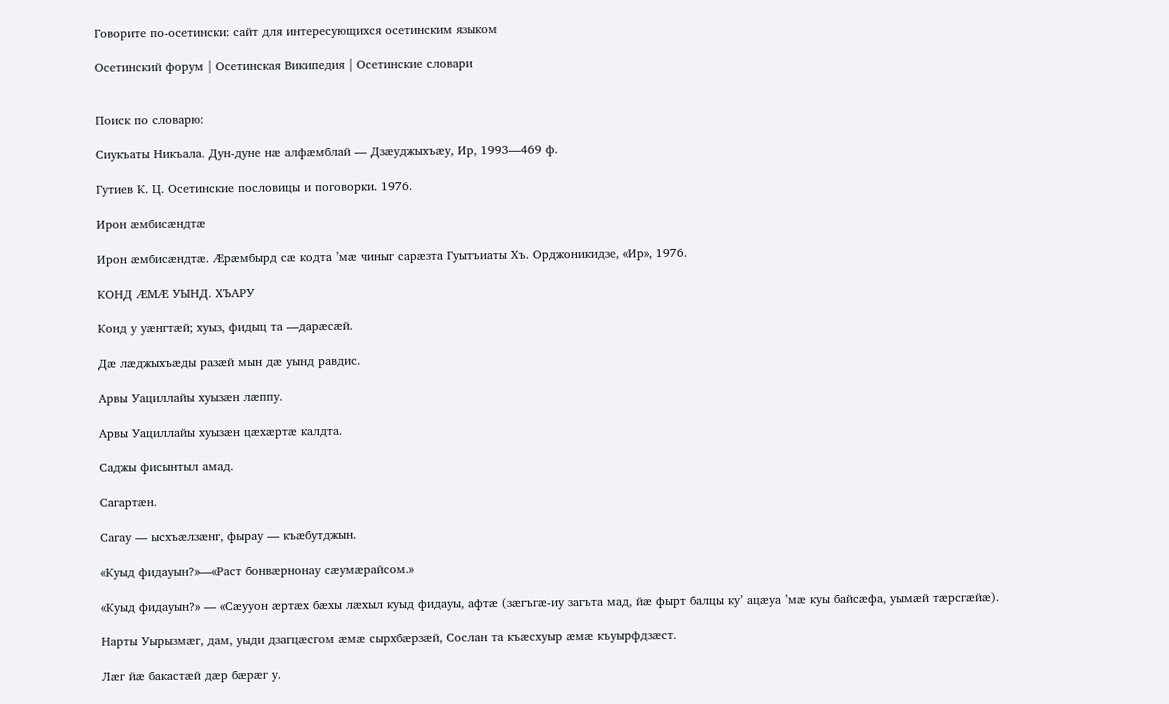Говорите по-осетински: сайт для интересующихся осетинским языком

Осетинский форум | Осетинская Википедия | Осетинские словари


Поиск по словарю:

Сиукъаты Никъала. Дун-дуне нæ алфæмблай — Дзæуджыхъæу, Ир, 1993—469 ф.

Гутиев К. Ц. Осетинские пословицы и поговорки. 1976.

Ирон æмбисæндтæ

Ирон æмбисæндтæ. Æрæмбырд сæ кодта ’мæ чиныг сарæзта Гуытъиаты Хъ. Орджоникидзе, «Ир», 1976.

КОНД ÆМÆ УЫНД. ХЪАРУ

Конд у уæнгтæй; хуыз, фидыц та —дарæсæй.

Дæ лæджыхъæды разæй мын дæ уынд равдис.

Арвы Уациллайы хуызæн лæппу.

Арвы Уациллайы хуызæн цæхæртæ калдта.

Саджы фисынтыл амад.

Сагартæн.

Сагау — ысхъæлзæнг, фырау — къæбутджын.

«Куыд фидауын?»—«Раст бонвæрнонау сæумæрайсом.»

«Куыд фидауын?» — «Сæууон æртæх бæхы лæхыл куыд фидауы, афтæ (зæгъгæ-иу загъта мад, йæ фырт балцы ку’ ацæуа ’мæ куы байсæфа, уымæй тæрсгæйæ).

Нарты Уырызмæг, дам, уыди дзагцæсгом æмæ сырхбæрзæй, Сослан та къæсхуыр æмæ къуырфдзæст.

Лæг йæ бакастæй дæр бæрæг у.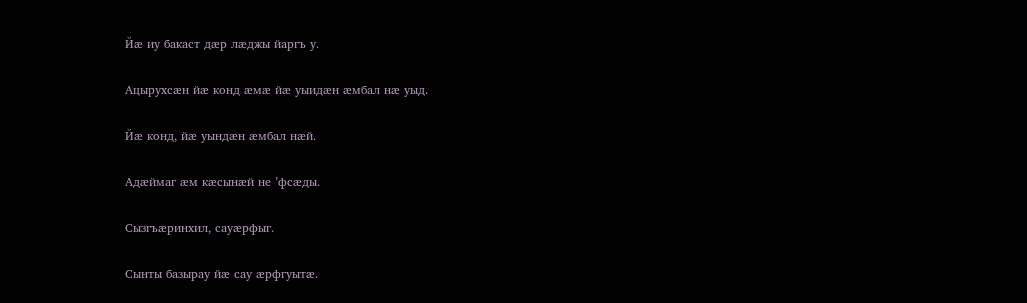Йæ иу бакаст дæр лæджы йаргъ у.

Ацырухсæн йæ конд æмæ йæ уыидæн æмбал нæ уыд.

Йæ конд, йæ уындæн æмбал нæй.

Адæймаг æм кæсынæй не ’фсæды.

Сызгъæринхил, сауæрфыг.

Сынты базырау йæ сау æрфгуытæ.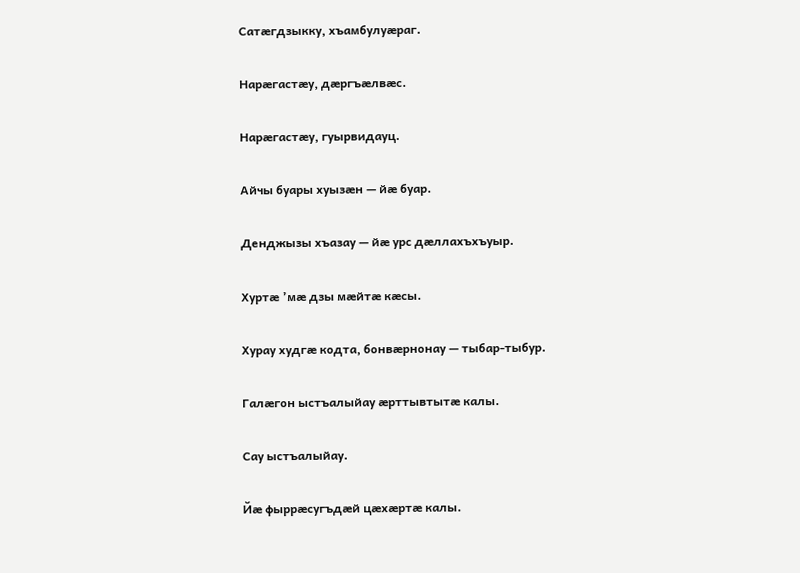Сатæгдзыкку, хъамбулуæраг.

Нарæгастæу, дæргъæлвæс.

Нарæгастæу, гуырвидауц.

Айчы буары хуызæн — йæ буар.

Денджызы хъазау — йæ урс дæллахъхъуыр.

Хуртæ ’мæ дзы мæйтæ кæсы.

Хурау худгæ кодта, бонвæрнонау — тыбар-тыбур.

Галæгон ыстъалыйау æрттывтытæ калы.

Сау ыстъалыйау.

Йæ фыррæсугъдæй цæхæртæ калы.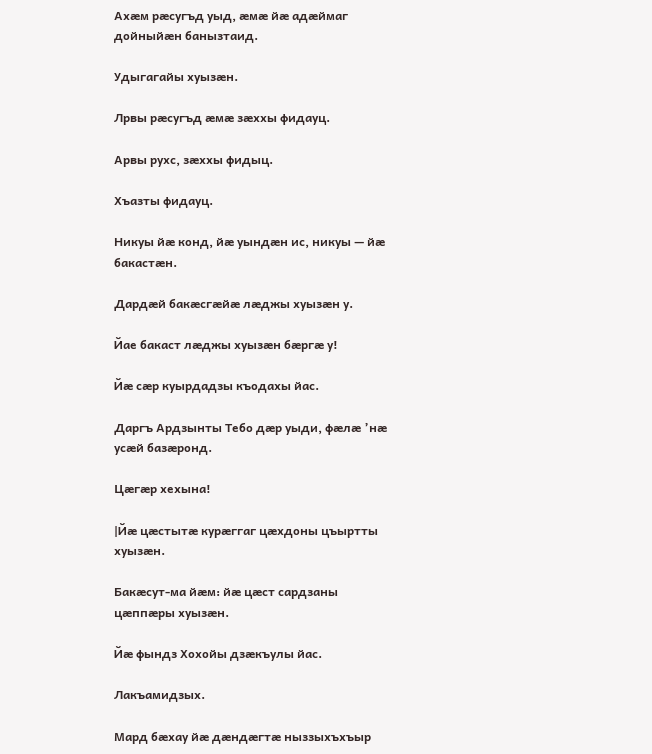Ахæм рæсугъд уыд, æмæ йæ адæймаг дойныйæн банызтаид.

Удыгагайы хуызæн.

Лрвы рæсугъд æмæ зæххы фидауц.

Арвы рухс, зæххы фидыц.

Хъазты фидауц.

Никуы йæ конд, йæ уындæн ис, никуы — йæ бакастæн.

Дардæй бакæсгæйæ лæджы хуызæн у.

Йае бакаст лæджы хуызæн бæргæ у!

Йæ сæр куырдадзы къодахы йас.

Даргъ Ардзынты Тебо дæр уыди, фæлæ ’нæ усæй базæронд.

Цæгæр хехына!

|Йæ цæстытæ курæггаг цæхдоны цъыртты хуызæн.

Бакæсут-ма йæм: йæ цæст сардзаны цæппæры хуызæн.

Йæ фындз Хохойы дзæкъулы йас.

Лакъамидзых.

Мард бæхау йæ дæндæгтæ ныззыхъхъыр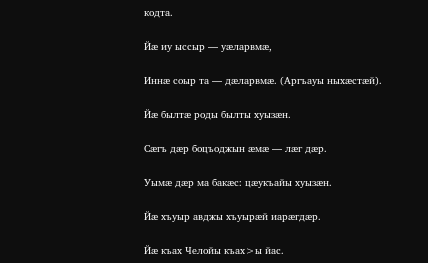кодта.

Йæ иу ыссыр — уæларвмæ,

Иннæ соыр та — дæларвмæ. (Аргъауы ныхæстæй).

Йæ былтæ роды былты хуызæн.

Сæгъ дæр боцъоджын æмæ — лæг дæр.

Уымæ дæр ма бакæс: цæукъайы хуызæн.

Йæ хъуыр авджы хъуырæй иарæгдæр.

Йæ къах Челойы къах>ы йас.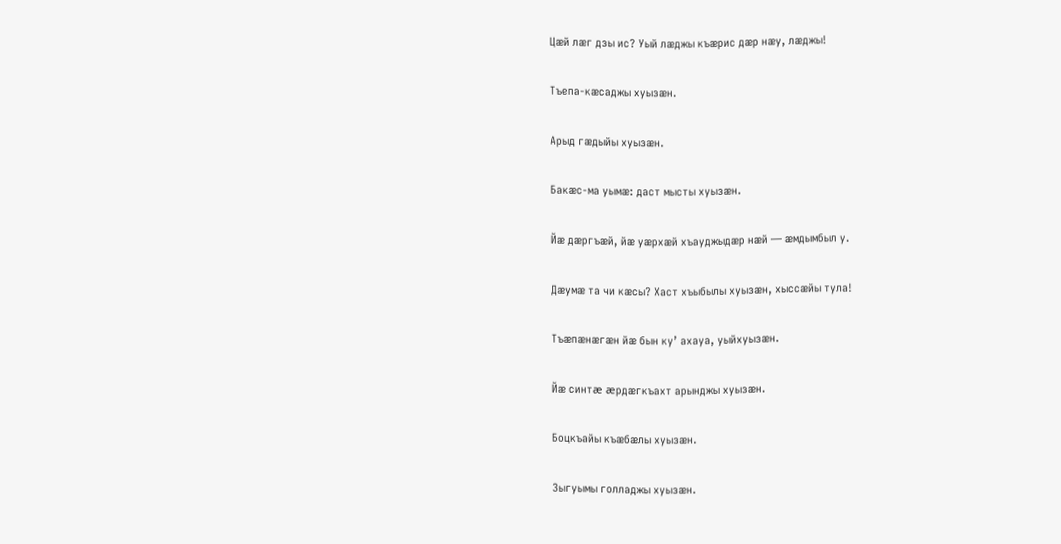Цæй лæг дзы ис? Уый лæджы къæрис дæр нæу, лæджы!

Тъепа-кæсаджы хуызæн.

Арыд гæдыйы хуызæн.

Бакæс-ма уымæ: даст мысты хуызæн.

Йæ дæргъæй, йæ уæрхæй хъауджыдæр нæй — æмдымбыл у.

Дæумæ та чи кæсы? Хаст хъыбылы хуызæн, хыссæйы тула!

Тъæпæнæгæн йæ бын ку’ ахауа, уыйхуызæн.

Йæ синтæ æрдæгкъахт арынджы хуызæн.

Боцкъайы къæбæлы хуызæн.

Зыгуымы голладжы хуызæн.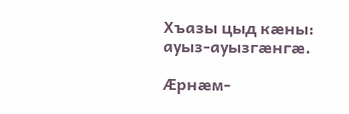Хъазы цыд кæны: ауыз-ауызгæнгæ.

Æрнæм-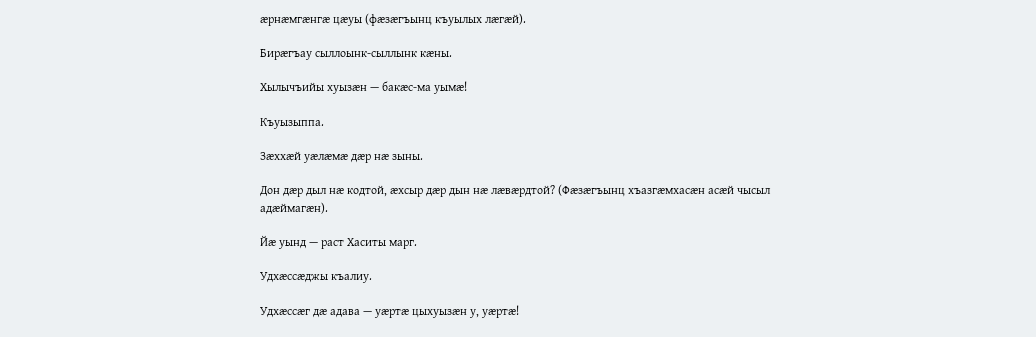æрнæмгæнгæ цæуы (фæзæгъынц къуылых лæгæй).

Бирæгъау сыллоынк-сыллынк кæны.

Хылычъийы хуызæн — бакæс-ма уымæ!

Къуызыппа.

Зæххæй уæлæмæ дæр нæ зыны.

Дон дæр дыл нæ кодтой, æхсыр дæр дын нæ лæвæрдтой? (Фæзæгъынц хъазгæмхасæн асæй чысыл адæймагæн).

Йæ уынд — раст Хаситы марг.

Удхæссæджы къалиу.

Удхæссæг дæ адава — уæртæ цыхуызæн у, уæртæ!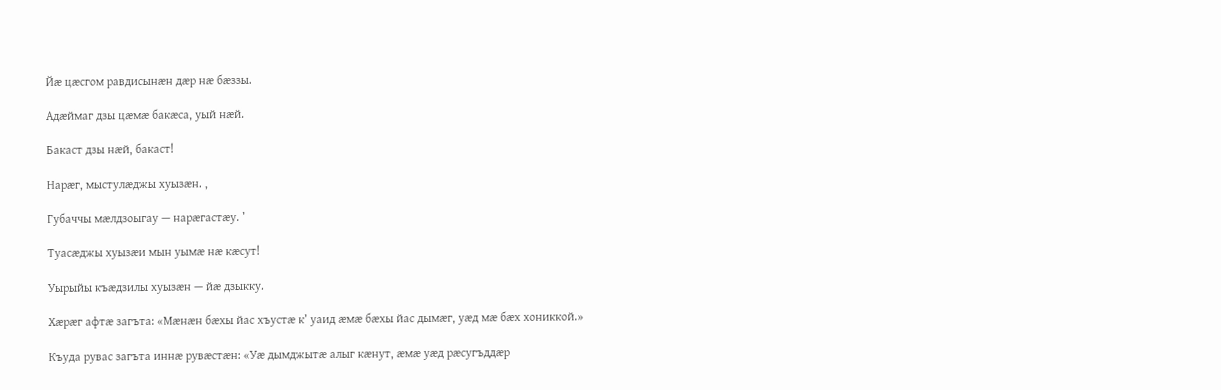Йæ цæсгом равдисынæн дæр нæ бæззы.

Адæймаг дзы цæмæ бакæса, уый нæй.

Бакаст дзы нæй, бакаст!

Нарæг, мыстулæджы хуызæн. ,

Губаччы мæлдзоыгау — нарæгастæу. ’

Туасæджы хуызæи мын уымæ нæ кæсут!

Уырыйы къæдзилы хуызæн — йæ дзыкку.

Хæрæг афтæ загъта: «Мæнæн бæхы йас хъустæ к’ уаид æмæ бæхы йас дымæг, уæд мæ бæх хониккой.»

Къуда рувас загъта иннæ рувæстæн: «Уæ дымджытæ алыг кæнут, æмæ уæд рæсугъддæр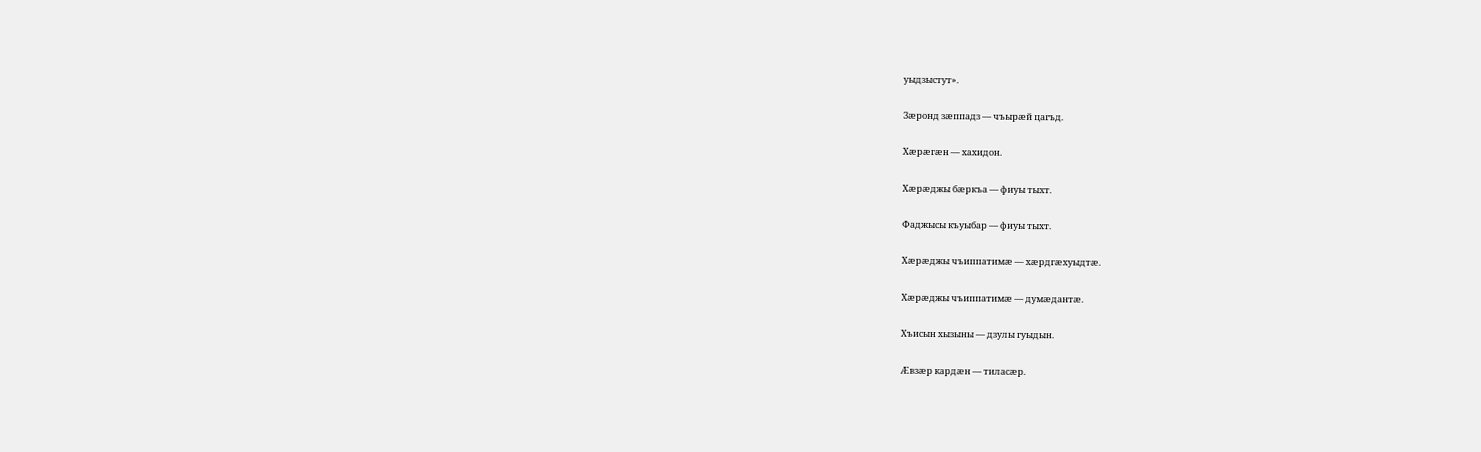уыдзыстут».

Зæронд зæппадз — чъырæй цагъд.

Хæрæгæн — хахидон.

Хæрæджы бæркъа — фиуы тыхт.

Фаджысы къуыбар — фиуы тыхт.

Хæрæджы чъиппатимæ — хæрдгæхуыдтæ.

Хæрæджы чъиппатимæ — думæдантæ.

Хъисын хызыны — дзулы гуыдын.

Æвзæр кардæн — тиласæр.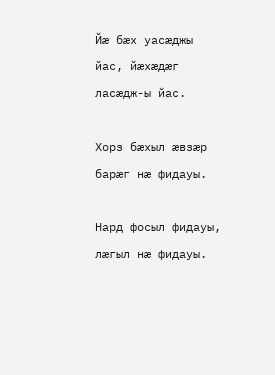Йæ бæх уасæджы йас, йæхæдæг ласæдж-ы йас.

Хорз бæхыл æвзæр барæг нæ фидауы.

Нард фосыл фидауы, лæгыл нæ фидауы.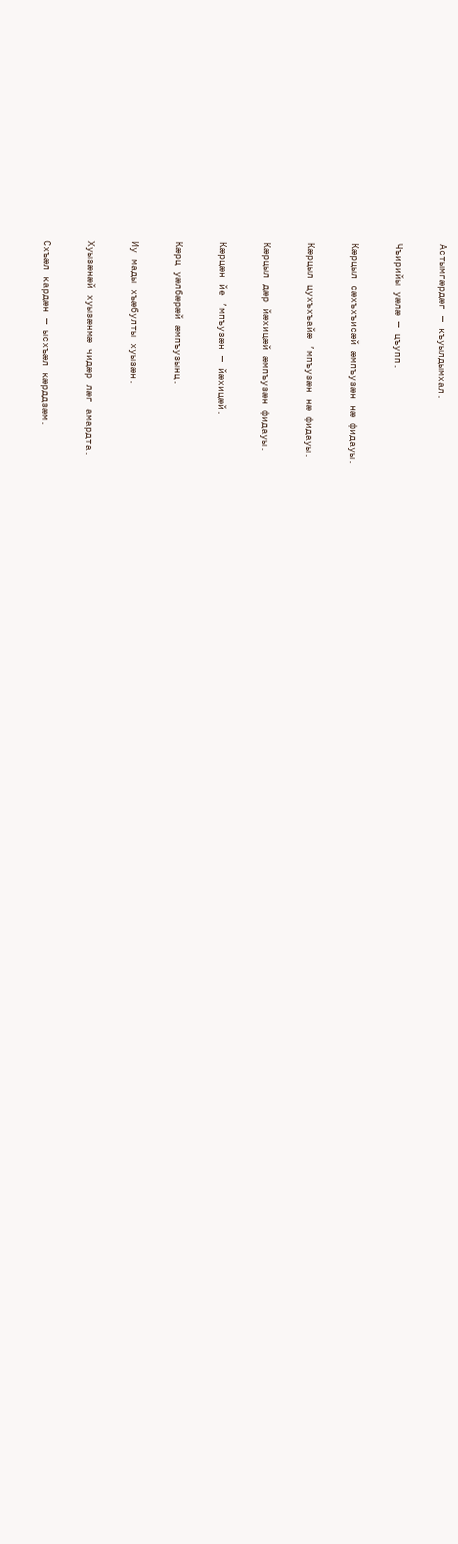Астымгæрдæг — къуылдымхал.

Чъирийы уæлæ — цъупп.

Кæрцыл сæхъхъисæй æмпъузæн нæ фидауы.

Кæрцыл цухъхъайæ ’мпъузæн нæ фидауы.

Кæрцыл дæр йæхицæй æмпъузæн фидауы.

Кæрцæн йе ’мпъузæн — йæхицæй.

Кæрц уæлбæрæй æмпъузынц.

Иу мады хъæбулты хуызæн.

Хуызæнæй хуызæнмæ чидæр лæг амардта.

Схъæл кардæн — ысхъæл кæрддзæм.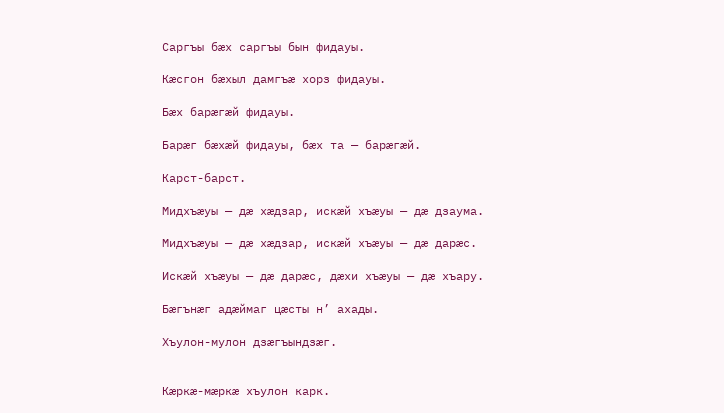Саргъы бæх саргъы бын фидауы.

Кæсгон бæхыл дамгъæ хорз фидауы.

Бæх барæгæй фидауы.

Барæг бæхæй фидауы, бæх та — барæгæй.

Карст-барст.

Мидхъæуы — дæ хæдзар, искæй хъæуы — дæ дзаума.

Мидхъæуы — дæ хæдзар, искæй хъæуы — дæ дарæс.

Искæй хъæуы — дæ дарæс, дæхи хъæуы — дæ хъару.

Бæгънæг адæймаг цæсты н’ ахады.

Хъулон-мулон дзæгъындзæг.


Кæркæ-мæркæ хъулон карк.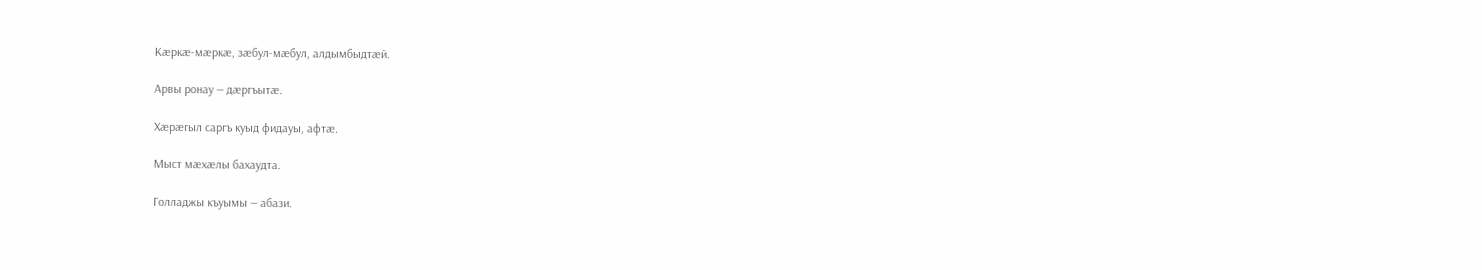Кæркæ-мæркæ, зæбул-мæбул, алдымбыдтæй.

Арвы ронау — дæргъытæ.

Хæрæгыл саргъ куыд фидауы, афтæ.

Мыст мæхæлы бахаудта.

Голладжы къуымы — абази.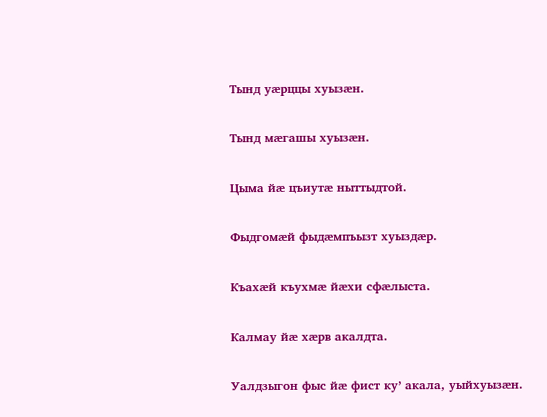Тынд уæрццы хуызæн.

Тынд мæгашы хуызæн.

Цыма йæ цъиутæ ныттыдтой.

Фыдгомæй фыдæмпъызт хуыздæр.

Къахæй къухмæ йæхи сфæлыста.

Калмау йæ хæрв акалдта.

Уалдзыгон фыс йæ фист ку’ акала, уыйхуызæн.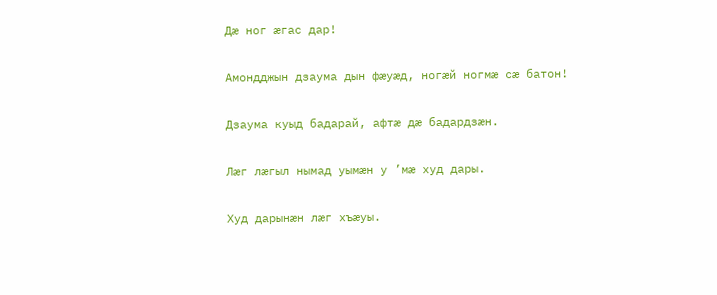Дæ ног æгас дар!

Амондджын дзаума дын фæуæд, ногæй ногмæ сæ батон!

Дзаума куыд бадарай, афтæ дæ бадардзæн.

Лæг лæгыл нымад уымæн у ’мæ худ дары.

Худ дарынæн лæг хъæуы.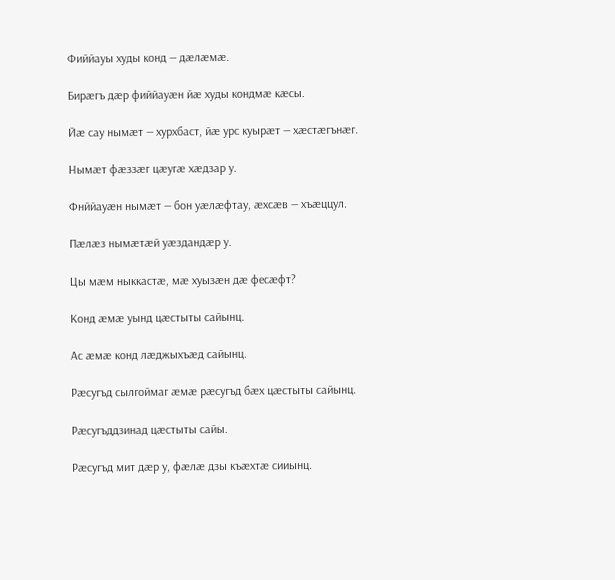Фиййауы худы конд — дæлæмæ.

Бирæгъ дæр фиййауæн йæ худы кондмæ кæсы.

Йæ сау нымæт — хурхбаст, йæ урс куырæт — хæстæгънæг.

Нымæт фæззæг цæугæ хæдзар у.

Фнййауæн нымæт — бон уæлæфтау, æхсæв — хъæццул.

Пæлæз нымæтæй уæздандæр у.

Цы мæм ныккастæ, мæ хуызæн дæ фесæфт?

Конд æмæ уынд цæстыты сайынц.

Ас æмæ конд лæджыхъæд сайынц.

Рæсугъд сылгоймаг æмæ рæсугъд бæх цæстыты сайынц.

Рæсугъддзинад цæстыты сайы.

Рæсугъд мит дæр у, фæлæ дзы къæхтæ сииынц.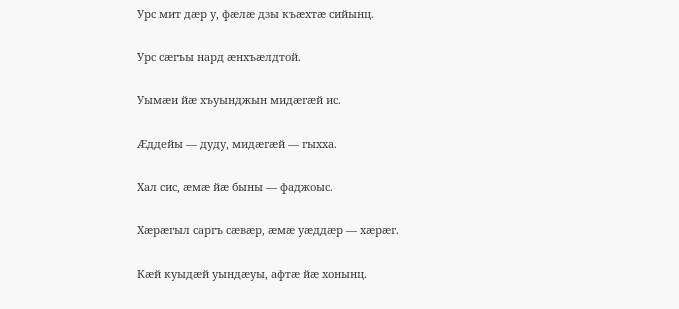Урс мит дæр у, фæлæ дзы къæхтæ сийынц.

Урс сæгъы нард æнхъæлдтой.

Уымæи йæ хъуынджын мидæгæй ис.

Æддейы — дуду, мидæгæй — гыхха.

Хал сис, æмæ йæ быны — фаджоыс.

Хæрæгыл саргъ сæвæр, æмæ уæддæр — хæрæг.

Кæй куыдæй уындæуы, афтæ йæ хонынц.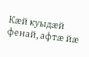Кæй куыдæй фенай, афтæ йæ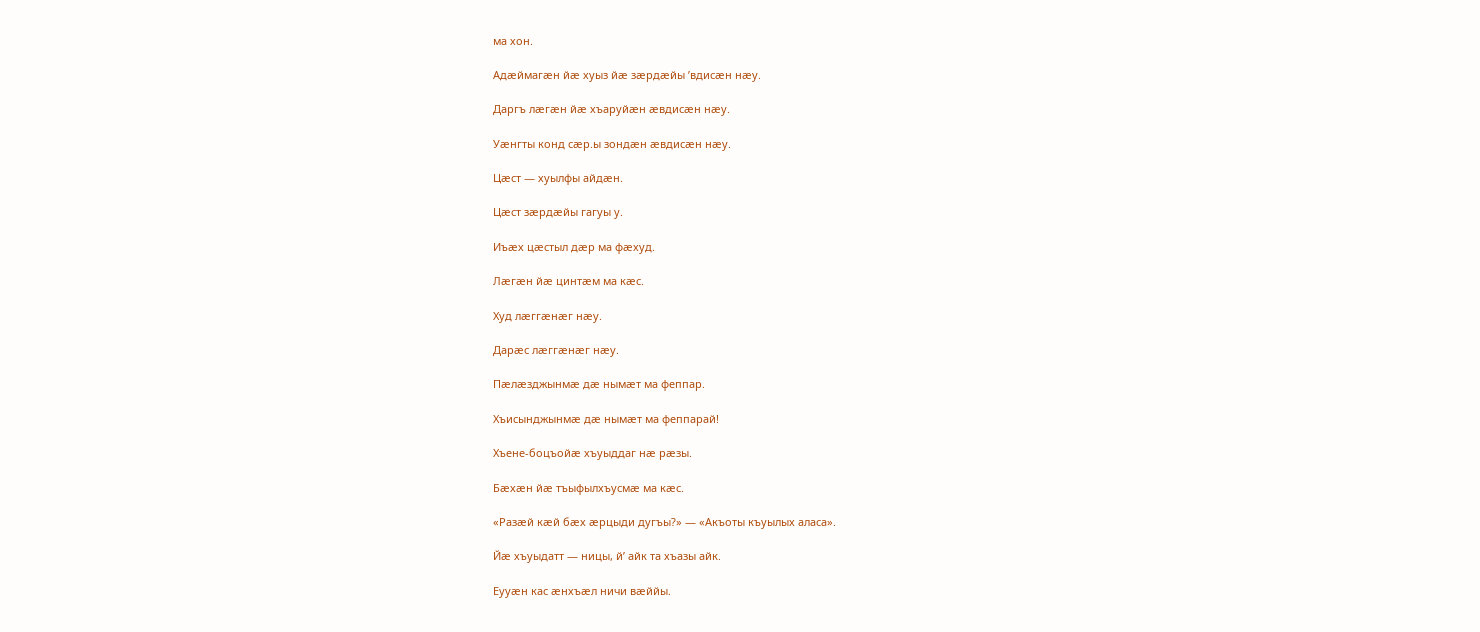ма хон.

Адæймагæн йæ хуыз йæ зæрдæйы ’вдисæн нæу.

Даргъ лæгæн йæ хъаруйæн æвдисæн нæу.

Уæнгты конд сæр.ы зондæн æвдисæн нæу.

Цæст — хуылфы айдæн.

Цæст зæрдæйы гагуы у.

Иъæх цæстыл дæр ма фæхуд.

Лæгæн йæ цинтæм ма кæс.

Худ лæггæнæг нæу.

Дарæс лæггæнæг нæу.

Пæлæзджынмæ дæ нымæт ма феппар.

Хъисынджынмæ дæ нымæт ма феппарай!

Хъене-боцъойæ хъуыддаг нæ рæзы.

Бæхæн йæ тъыфылхъусмæ ма кæс.

«Разæй кæй бæх æрцыди дугъы?» — «Акъоты къуылых аласа».

Йæ хъуыдатт — ницы, й’ айк та хъазы айк.

Еууæн кас æнхъæл ничи вæййы.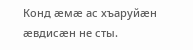Конд æмæ ас хъаруйæн æвдисæн не сты.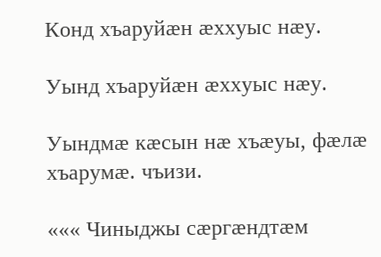Конд хъаруйæн æххуыс нæу.

Уынд хъаруйæн æххуыс нæу.

Уындмæ кæсын нæ хъæуы, фæлæ хъарумæ. чъизи.

««« Чиныджы сæргæндтæм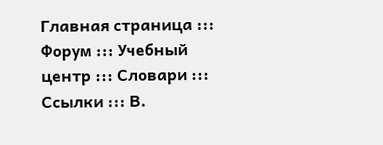Главная страница ::: Форум ::: Учебный центр ::: Словари ::: Ссылки ::: В.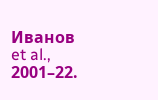Иванов et al., 2001–22.